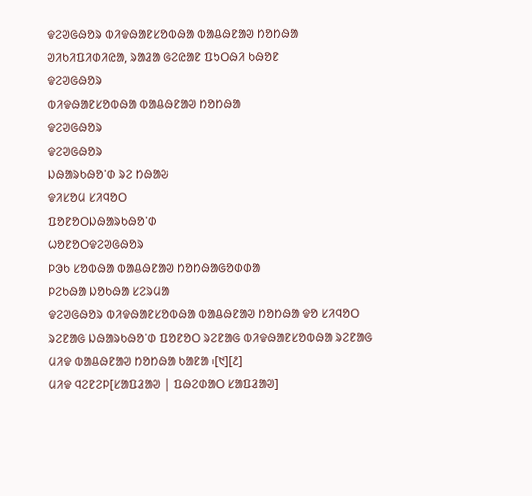ᱫᱮᱣᱜᱷᱚᱨ ᱵᱤᱫᱷᱟᱱᱥᱚᱵᱷᱟ ᱵᱟᱪᱷᱱᱟᱣ ᱴᱚᱴᱷᱟ
ᱣᱤᱠᱤᱯᱤᱰᱤᱭᱟ, ᱨᱟᱲᱟ ᱜᱮᱭᱟᱱ ᱯᱩᱛᱷᱤ ᱠᱷᱚᱱ
ᱫᱮᱣᱜᱷᱚᱨ
ᱵᱤᱫᱷᱟᱱᱥᱚᱵᱷᱟ ᱵᱟᱪᱷᱱᱟᱣ ᱴᱚᱴᱷᱟ
ᱫᱮᱣᱜᱷᱚᱨ
ᱫᱮᱣᱜᱷᱚᱨ
ᱡᱷᱟᱨᱠᱷᱚᱸᱰ ᱨᱮ ᱴᱷᱟᱶ
ᱫᱤᱥᱚᱢ ᱥᱤᱧᱚᱛ
ᱯᱚᱱᱚᱛᱡᱷᱟᱨᱠᱷᱚᱸᱰ
ᱦᱚᱱᱚᱛᱫᱮᱣᱜᱷᱚᱨ
ᱞᱳᱠ ᱥᱚᱵᱷᱟ ᱵᱟᱪᱷᱱᱟᱣ ᱴᱚᱴᱷᱟᱜᱚᱰᱰᱟ
ᱞᱮᱠᱷᱟ ᱡᱚᱠᱷᱟ ᱥᱮᱨᱢᱟ
ᱫᱮᱣᱜᱷᱚᱨ ᱵᱤᱫᱷᱟᱱᱥᱚᱵᱷᱟ ᱵᱟᱪᱷᱱᱟᱣ ᱴᱚᱴᱷᱟ ᱫᱚ ᱥᱤᱧᱚᱛ ᱨᱮᱱᱟᱜ ᱡᱷᱟᱨᱠᱷᱚᱸᱰ ᱯᱚᱱᱚᱛ ᱨᱮᱱᱟᱜ ᱵᱤᱫᱷᱟᱱᱥᱚᱵᱷᱟ ᱨᱮᱱᱟᱜ ᱢᱤᱫ ᱵᱟᱪᱷᱱᱟᱣ ᱴᱚᱴᱷᱟ ᱠᱟᱱᱟ ᱾[᱑][᱒]
ᱢᱤᱫ ᱧᱮᱱᱮᱞ[ᱥᱟᱯᱲᱟᱣ | ᱯᱷᱮᱰᱟᱛ ᱥᱟᱯᱲᱟᱣ]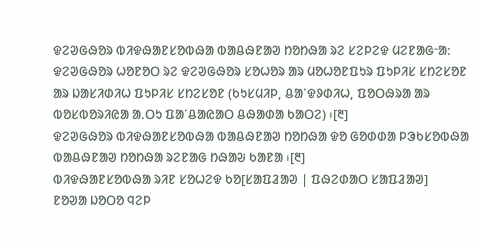ᱫᱮᱣᱜᱷᱚᱨ ᱵᱤᱫᱷᱟᱱᱥᱚᱵᱷᱟ ᱵᱟᱪᱷᱱᱟᱣ ᱴᱚᱴᱷᱟ ᱨᱮ ᱥᱮᱞᱮᱫ ᱢᱮᱱᱟᱜᱼᱟ: ᱫᱮᱣᱜᱷᱚᱨ ᱦᱚᱱᱚᱛ ᱨᱮ ᱫᱮᱣᱜᱷᱚᱨ ᱥᱚᱦᱚᱨ ᱟᱨ ᱢᱚᱦᱚᱱᱯᱩᱨ ᱯᱩᱞᱤᱥ ᱥᱴᱮᱥᱚᱱ ᱟᱨ ᱡᱟᱥᱤᱰᱤᱦ ᱯᱩᱞᱤᱥ ᱥᱴᱮᱥᱚᱱ (ᱠᱩᱥᱢᱤᱞ, ᱪᱟᱸᱫᱽᱰᱤᱦ, ᱯᱚᱛᱷᱨᱟ ᱟᱨ ᱵᱚᱥᱵᱚᱨᱤᱭᱟ ᱟᱹᱛᱩ ᱯᱟᱸᱪᱟᱭᱟᱛ ᱪᱷᱟᱰᱟ ᱠᱟᱛᱮ) ᱾[᱓]
ᱫᱮᱣᱜᱷᱚᱨ ᱵᱤᱫᱷᱟᱱᱥᱚᱵᱷᱟ ᱵᱟᱪᱷᱱᱟᱣ ᱴᱚᱴᱷᱟ ᱫᱚ ᱜᱚᱰᱰᱟ ᱞᱳᱠᱥᱚᱵᱷᱟ ᱵᱟᱪᱷᱱᱟᱣ ᱴᱚᱴᱷᱟ ᱨᱮᱱᱟᱜ ᱴᱷᱟᱶ ᱠᱟᱱᱟ ᱾[᱓]
ᱵᱤᱫᱷᱟᱱᱥᱚᱵᱷᱟ ᱨᱤᱱ ᱥᱚᱦᱮᱫ ᱠᱚ[ᱥᱟᱯᱲᱟᱣ | ᱯᱷᱮᱰᱟᱛ ᱥᱟᱯᱲᱟᱣ]
ᱱᱚᱣᱟ ᱡᱚᱛᱚ ᱧᱮᱞ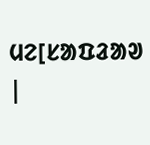ᱢᱮ[ᱥᱟᱯᱲᱟᱣ |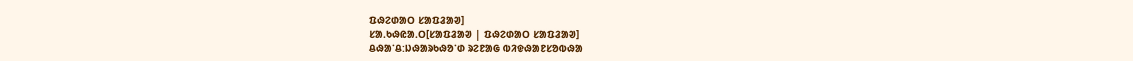ᱯᱷᱮᱰᱟᱛ ᱥᱟᱯᱲᱟᱣ]
ᱥᱟᱹᱠᱷᱭᱟᱹᱛ[ᱥᱟᱯᱲᱟᱣ | ᱯᱷᱮᱰᱟᱛ ᱥᱟᱯᱲᱟᱣ]
ᱪᱷᱟᱸᱪ:ᱡᱷᱟᱨᱠᱷᱚᱸᱰ ᱨᱮᱱᱟᱜ ᱵᱤᱫᱷᱟᱱᱥᱚᱵᱷᱟ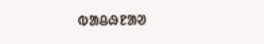ᱵᱟᱪᱷᱱᱟᱣ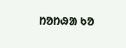ᱴᱚᱴᱷᱟ ᱠᱚ